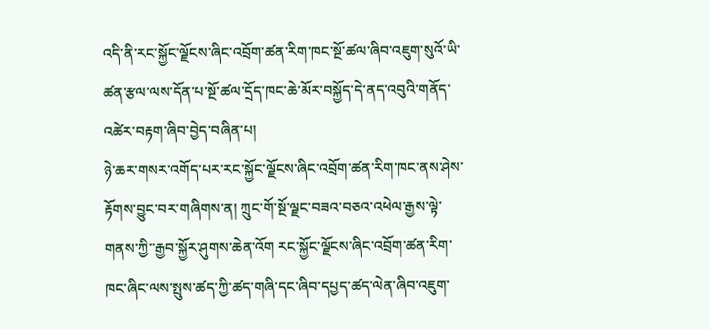འདི་ནི་རང་སྐྱོང་ལྗོངས་ཞིང་འབྲོག་ཚན་རིག་ཁང་སྔོ་ཚལ་ཞིབ་འཇུག་སུའོ་ཡི་ཚན་རྩལ་ལས་དོན་པ་སྔོ་ཚལ་དྲོད་ཁང་ཆེ་མོར་བསྐྱོད་དེ་ནད་འབུའི་གནོད་འཚེར་བརྟག་ཞིབ་བྱེད་བཞིན་པ།
ཉེ་ཆར་གསར་འགོད་པར་རང་སྐྱོང་ལྗོངས་ཞིང་འབྲོག་ཚན་རིག་ཁང་ནས་ཤེས་རྟོགས་བྱུང་བར་གཞིགས་ན། ཀྲུང་གོ་སྔོ་ལྗང་བཟའ་བཅའ་འཕེལ་རྒྱས་ལྟེ་གནས་ཀྱི་་རྒྱབ་སྐྱོར་ཤུགས་ཆེན་འོག རང་སྐྱོང་ལྗོངས་ཞིང་འབྲོག་ཚན་རིག་ཁང་ཞིང་ལས་སྤུས་ཚད་ཀྱི་ཚད་གཞི་དང་ཞིབ་དཔྱད་ཚད་ལེན་ཞིབ་འཇུག་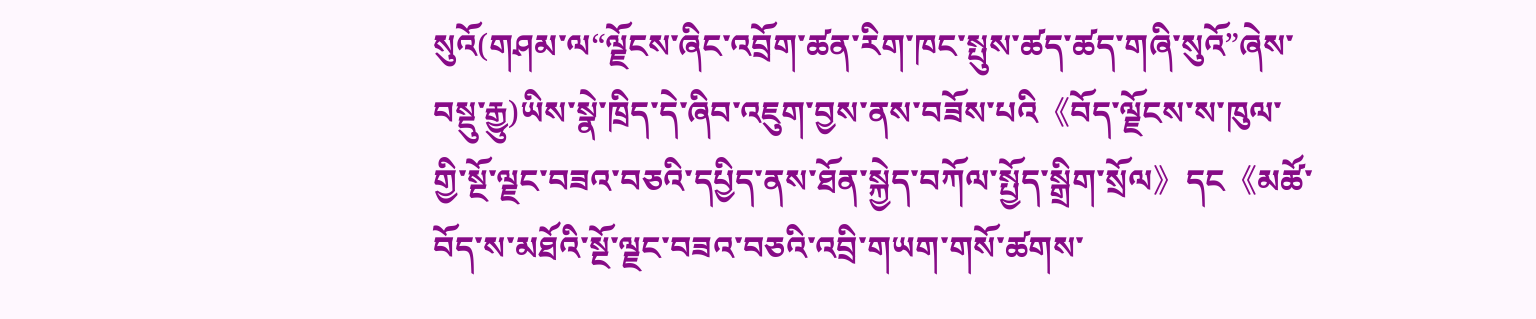སུའོ(གཤམ་ལ“ལྗོངས་ཞིང་འབྲོག་ཚན་རིག་ཁང་སྤུས་ཚད་ཚད་གཞི་སུའོ”ཞེས་བསྡུ་རྒྱུ)ཡིས་སྣེ་ཁྲིད་དེ་ཞིབ་འཇུག་བྱས་ནས་བཟོས་པའི《བོད་ལྗོངས་ས་ཁུལ་གྱི་སྔོ་ལྗང་བཟའ་བཅའི་དཔྱིད་ནས་ཐོན་སྐྱེད་བཀོལ་སྤྱོད་སྒྲིག་སྲོལ》དང《མཚོ་བོད་ས་མཐོའི་སྔོ་ལྗང་བཟའ་བཅའི་འབྲི་གཡག་གསོ་ཚགས་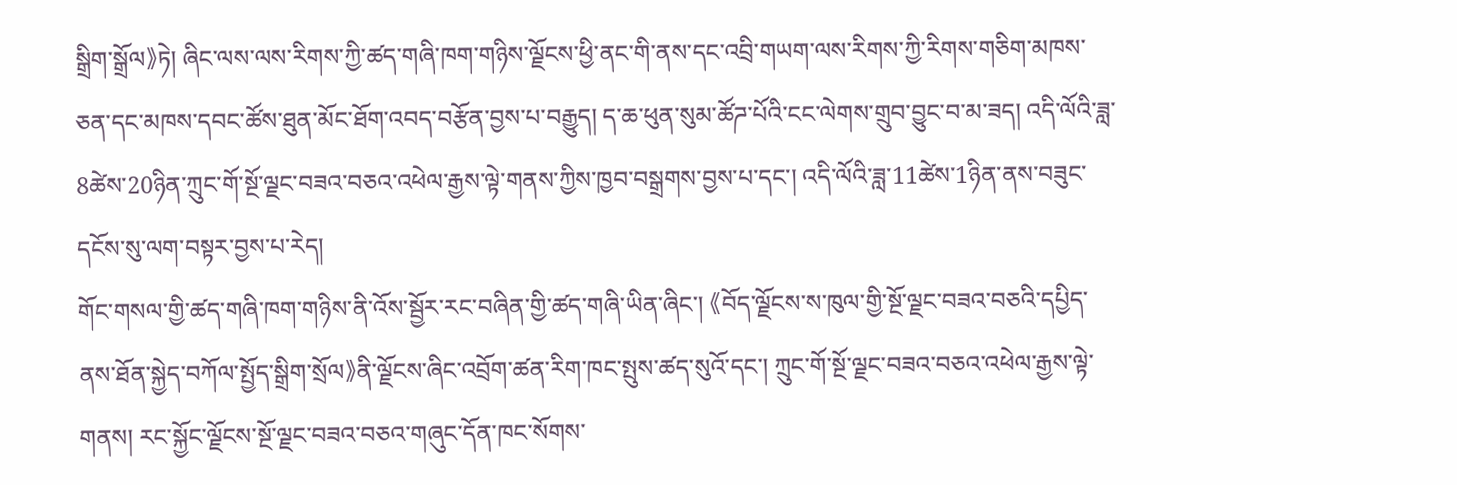སྒྲིག་སྒྲོལ》ཏེ། ཞིང་ལས་ལས་རིགས་ཀྱི་ཚད་གཞི་ཁག་གཉིས་ལྗོངས་ཕྱི་ནང་གི་ནས་དང་འབྲི་གཡག་ལས་རིགས་ཀྱི་རིགས་གཅིག་མཁས་ཅན་དང་མཁས་དབང་ཚོས་ཐུན་མོང་ཐོག་འབད་བརྩོན་བྱས་པ་བརྒྱུད། ད་ཆ་ཕུན་སུམ་ཚོཌ་པོའི་ངང་ལེགས་གྲུབ་བྱུང་བ་མ་ཟད། འདི་ལོའི་ཟླ་8ཚེས་20ཉིན་ཀྲུང་གོ་སྔོ་ལྗང་བཟའ་བཅའ་འཕེལ་རྒྱས་ལྟེ་གནས་ཀྱིས་ཁྱབ་བསྒྲགས་བྱས་པ་དང་། འདི་ལོའི་ཟླ་11ཚེས་1ཉིན་ནས་བཟུང་དངོས་སུ་ལག་བསྟར་བྱས་པ་རེད།
གོང་གསལ་གྱི་ཚད་གཞི་ཁག་གཉིས་ནི་འོས་སྦྱོར་རང་བཞིན་གྱི་ཚད་གཞི་ཡིན་ཞིང་། 《བོད་ལྗོངས་ས་ཁུལ་གྱི་སྔོ་ལྗང་བཟའ་བཅའི་དཔྱིད་ནས་ཐོན་སྐྱེད་བཀོལ་སྤྱོད་སྒྲིག་སྲོལ》ནི་ལྗོངས་ཞིང་འབྲོག་ཚན་རིག་ཁང་སྤུས་ཚད་སུའོ་དང་། ཀྲུང་གོ་སྔོ་ལྗང་བཟའ་བཅའ་འཕེལ་རྒྱས་ལྟེ་གནས། རང་སྐྱོང་ལྗོངས་སྔོ་ལྗང་བཟའ་བཅའ་གཞུང་དོན་ཁང་སོགས་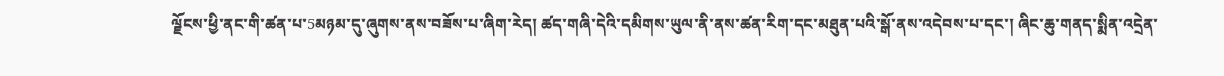ལྗོངས་ཕྱི་ནང་གི་ཚན་པ་5མཉམ་དུ་ཞུགས་ནས་བཟོས་པ་ཞིག་རེད། ཚད་གཞི་དེའི་དམིགས་ཡུལ་ནི་ནས་ཚན་རིག་དང་མཐུན་པའི་སྒོ་ནས་འདེབས་པ་དང་། ཞིང་ཆུ་གནད་སྨིན་འདྲེན་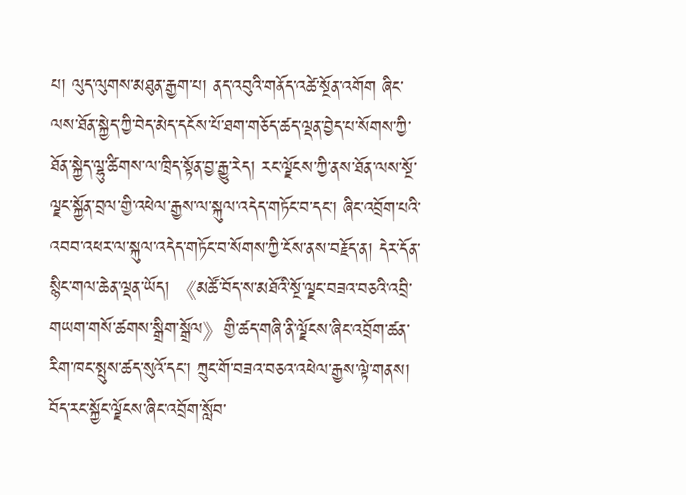པ། ལུད་ལུགས་མཐུན་རྒྱག་པ། ནད་འབུའི་གནོད་འཚེ་སྔོན་འགོག ཞིང་ལས་ཐོན་སྐྱེད་ཀྱི་བེད་མེད་དངོས་པོ་ཐག་གཅོད་ཚད་ལྡན་བྱེད་པ་སོགས་ཀྱི་ཐོན་སྐྱེད་ལྷུ་ཚིགས་ལ་ཁྲིད་སྟོན་བྱ་རྒྱུ་རེད། རང་ལྗོངས་ཀྱི་ནས་ཐོན་ལས་སྔོ་ལྗང་སྐྱོན་བྲལ་གྱི་འཕེལ་རྒྱས་ལ་སྐུལ་འདེད་གཏོང་བ་དང་། ཞིང་འབྲོག་པའི་འབབ་འཕར་ལ་སྐུལ་འདེད་གཏོང་བ་སོགས་ཀྱི་ངོས་ནས་བརྗོད་ན། དེར་དོན་སྙིང་གལ་ཆེན་ལྡན་ཡོད། 《མཚོ་བོད་ས་མཐོའི་སྔོ་ལྗང་བཟའ་བཅའི་འབྲི་གཡག་གསོ་ཚགས་སྒྲིག་སྒྲོལ》གྱི་ཚད་གཞི་ནི་ལྗོངས་ཞིང་འབྲོག་ཚན་རིག་ཁང་སྤུས་ཚད་སུའོ་དང་། ཀྲུང་གོ་བཟའ་བཅའ་འཕེལ་རྒྱས་ལྟེ་གནས། བོད་རང་སྐྱོང་ལྗོངས་ཞིང་འབྲོག་སློབ་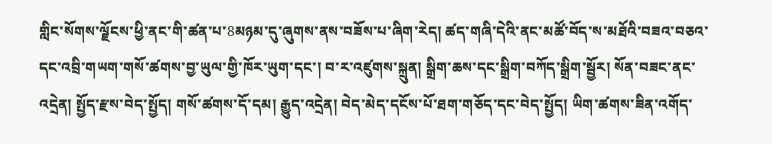གླིང་སོགས་ལྗོངས་ཕྱི་ནང་གི་ཚན་པ་8མཉམ་དུ་ཞུགས་ནས་བཟོས་པ་ཞིག་རེད། ཚད་གཞི་དེའི་ནང་མཚོ་བོད་ས་མཐོའི་བཟའ་བཅའ་དང་འབྲི་གཡག་གསོ་ཚགས་བྱ་ཡུལ་གྱི་ཁོར་ཡུག་དང་། བ་ར་འཛུགས་སྐྲུན། སྒྲིག་ཆས་དང་སྒྲིག་བཀོད་སྒྲིག་སྦྱོར། སོན་བཟང་ནང་འདྲེན། སྤྱོད་རྫས་བེད་སྤྱོད། གསོ་ཚགས་དོ་དམ། རྒྱུད་འདྲེན། བེད་མེད་དངོས་པོ་ཐག་གཅོད་དང་བེད་སྤྱོད། ཡིག་ཚགས་ཟིན་འགོད་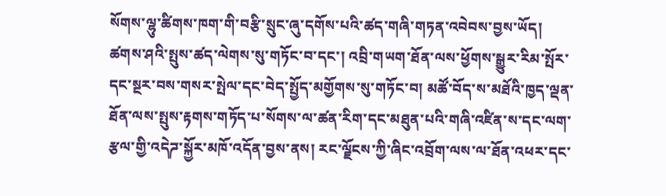སོགས་ལྷུ་ཚིགས་ཁག་གི་བརྩི་སྲུང་ཞུ་དགོས་པའི་ཚད་གཞི་གཏན་འབེབས་བྱས་ཡོད། ཚགས་ཤའི་སྤུས་ཚད་ལེགས་སུ་གཏོང་བ་དང་། འབྲི་གཡག་ཐོན་ལས་ཕྱོགས་སྒྱུར་རིམ་སྤོར་དང་སྔར་བས་གསར་སྤེལ་དང་བེད་སྤྱོད་མགྱོགས་སུ་གཏོང་བ། མཚོ་བོད་ས་མཐོའི་ཁྱད་ལྡན་ཐོན་ལས་སྤུས་རྟགས་གཏོད་པ་སོགས་ལ་ཚན་རིག་དང་མཐུན་པའི་གཞི་འཛིན་ས་དང་ལག་རྩལ་གྱི་འདེཌ་སྐྱོར་མཁོ་འདོན་བྱས་ནས། རང་ལྗོངས་ཀྱི་ཞིང་འབྲོག་ལས་ལ་ཐོན་འཕར་དང་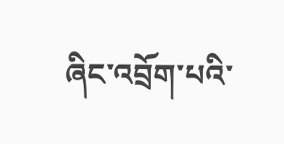ཞིང་འབྲོག་པའི་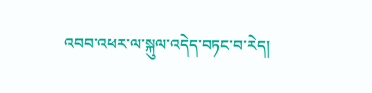འབབ་འཕར་ལ་སྐུལ་འདེད་བཏང་བ་རེད།